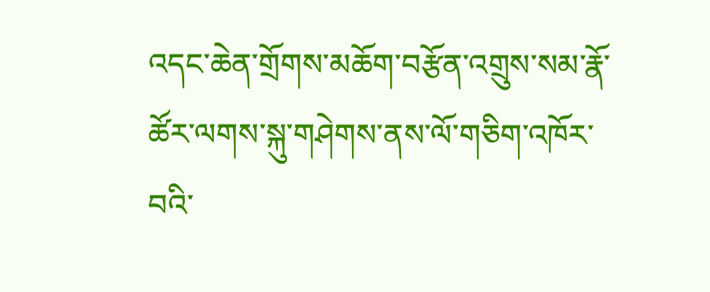འདང་ཆེན་གྲོགས་མཆོག་བརྩོན་འགྲུས་སམ་རྣོ་ཚོར་ལགས་སྐུ་གཤེགས་ནས་ལོ་གཅིག་འཁོར་བའི་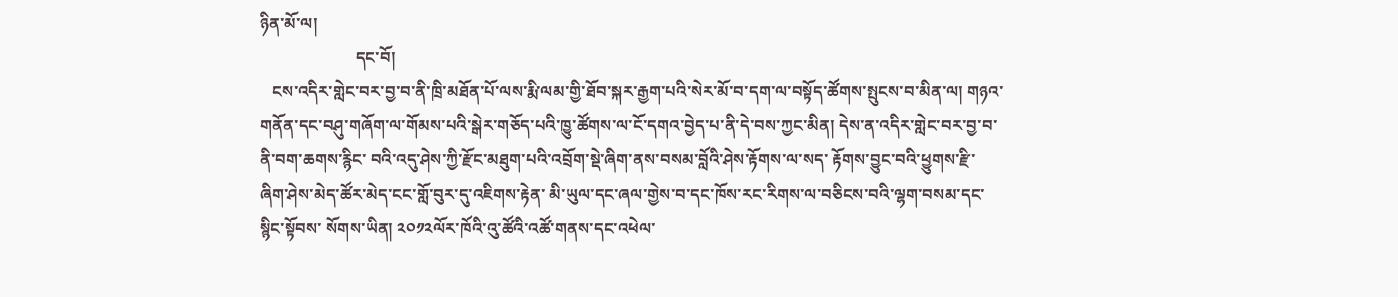ཉིན་མོ་ལ།
                       དང་བོ།
   ངས་འདིར་གླེང་བར་བྱ་བ་ནི་ཁྲི་མཐོན་པོ་ལས་རྨི་ལམ་གྱི་ཐོབ་སྐར་རྒྱག་པའི་སེར་མོ་བ་དག་ལ་བསྟོད་ཚོགས་སྤུངས་བ་མིན་ལ། གཉའ་གནོན་དང་བཤུ་གཞོག་ལ་གོམས་པའི་སྒེར་གཅོད་པའི་ཁྱུ་ཚོགས་ལ་ངོ་དགའ་བྱེད་པ་ནི་དེ་བས་ཀྱང་མིན། དེས་ན་འདིར་གླེང་བར་བྱ་བ་ནི་བག་ཆགས་རྙིང་ བའི་འདུ་ཤེས་ཀྱི་རྫོང་མཐུག་པའི་འབྲོག་སྡེ་ཞིག་ནས་བསམ་བློའི་ཤེས་རྟོགས་ལ་སད་ རྟོགས་བྱུང་བའི་ཕྱུགས་རྫི་ཞིག་ཤེས་མེད་ཚོར་མེད་ངང་གློ་བུར་དུ་འཇིགས་རྟེན་ མི་ཡུལ་དང་ཞལ་གྱེས་བ་དང་ཁོས་རང་རིགས་ལ་བཅིངས་བའི་ལྷག་བསམ་དང་སྙིང་སྟོབས་ སོགས་ཡིན། ༢༠༡༢ལོར་ཁོའི་འུ་ཚོའི་འཚོ་གནས་དང་འཕེལ་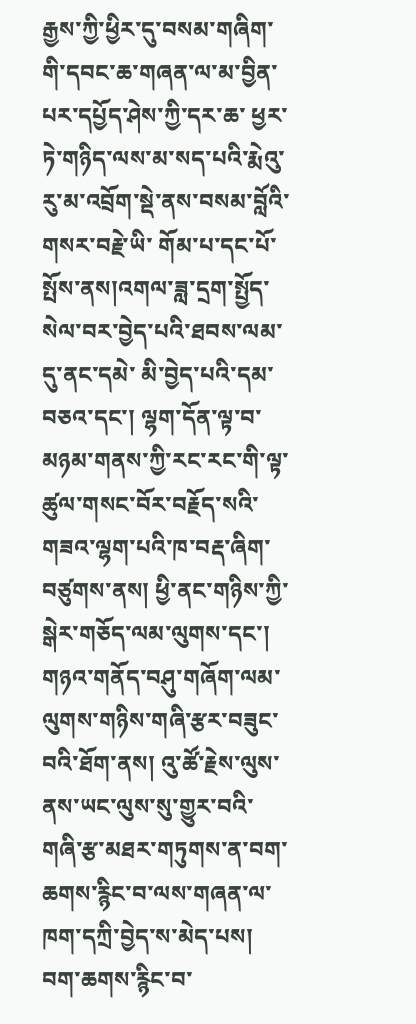རྒྱས་ཀྱི་ཕྱིར་དུ་བསམ་གཞིག་གི་དབང་ཆ་གཞན་ལ་མ་བྱིན་པར་དཔྱོད་ཤེས་ཀྱི་དར་ཆ་ ཕྱར་ཏེ་གཉིད་ལས་མ་སད་པའི་རྨེའུ་རུ་མ་འབྲོག་སྡེ་ནས་བསམ་བློའི་གསར་བརྗེ་ཡི་ གོམ་པ་དང་པོ་སྤོས་ནས།འགལ་ཟླ་དྲག་སྤྱོད་སེལ་བར་བྱེད་པའི་ཐབས་ལམ་དུ་ནང་དམེ་ མི་བྱེད་པའི་དམ་བཅའ་དང་། ལྷག་དོན་ལྟ་བ་མཉམ་གནས་ཀྱི་རང་རང་གི་ལྟ་ཚུལ་གསང་བོར་བརྗོད་སའི་གཟའ་ལྷག་པའི་ཁ་བརྡ་ཞིག་བཙུགས་ནས། ཕྱི་ནང་གཉིས་ཀྱི་སྒེར་གཅོད་ལམ་ལུགས་དང་། གཉའ་གནོད་བཤུ་གཞོག་ལམ་ལུགས་གཉིས་གཞི་རྩར་བཟུང་བའི་ཐོག་ནས། འུ་ཚོ་རྗེས་ལུས་ནས་ཡང་ལུས་སུ་གྱུར་བའི་གཞི་རྩ་མཐར་གཏུགས་ན་བག་ཆགས་རྙིང་བ་ལས་གཞན་ལ་ཁག་དཀྲི་བྱེད་ས་མེད་པས། བག་ཆགས་རྙིང་བ་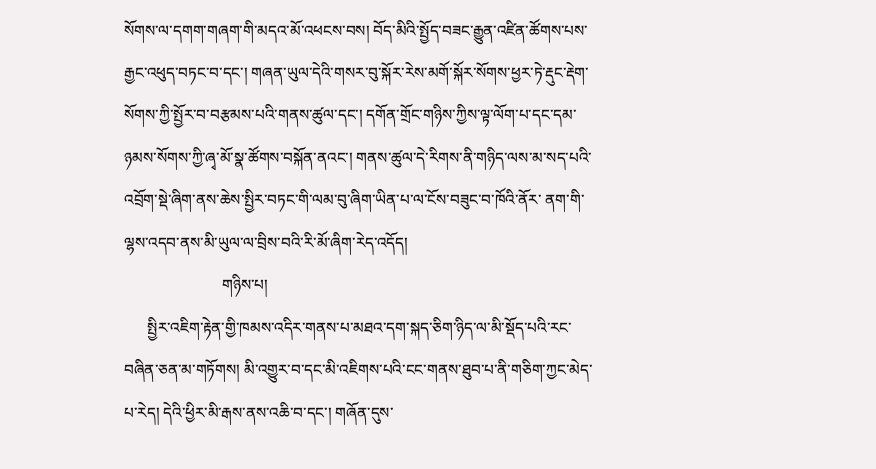སོགས་ལ་དགག་གཞག་གི་མདའ་མོ་འཕངས་བས། བོད་མིའི་སྤྱོད་བཟང་རྒྱུན་འཛིན་ཚོགས་པས་རྒྱང་འཕུད་བཏང་བ་དང་། གཞན་ཡུལ་དེའི་གསར་བུ་སྐོར་རེས་མགོ་སྐོར་སོགས་ཕྱར་ཏེ་རྡུང་རྡེག་སོགས་ཀྱི་སྤྱོར་བ་བརྩམས་པའི་གནས་ཚུལ་དང་། དགོན་གྲོང་གཉིས་ཀྱིས་ལྟ་ལོག་པ་དང་དམ་ཉམས་སོགས་ཀྱི་ཞྭ་མོ་སྣ་ཚོགས་བསྐོན་ནའང་། གནས་ཚུལ་དེ་རིགས་ནི་གཉིད་ལས་མ་སད་པའི་ འབྲོག་སྡེ་ཞིག་ནས་ཆེས་སྤྱིར་བཏང་གི་ལམ་བུ་ཞིག་ཡིན་པ་ལ་ངོས་བཟུང་བ་ཁོའི་ནོར་ ནག་གི་ལྷས་འདབ་ནས་མི་ཡུལ་ལ་བྲིས་བའི་རི་མོ་ཞིག་རེད་འདོད།
                         གཉིས་པ།
      སྤྱིར་འཇིག་རྟེན་གྱི་ཁམས་འདིར་གནས་པ་མཐའ་དག་སྐད་ཅིག་ཉིད་ལ་མི་སྡོད་པའི་རང་བཞིན་ཅན་མ་གཏོགས། མི་འགྱུར་བ་དང་མི་འཇིགས་པའི་ངང་གནས་ཐུབ་པ་ནི་གཅིག་ཀྱང་མེད་པ་རེད། དེའི་ཕྱིར་མི་རྒས་ནས་འཆི་བ་དང་། གཞོན་དུས་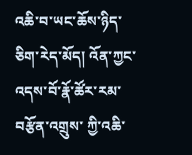འཆི་བ་ཡང་ཆོས་ཉིད་ཅིག་རེད་མོད། འོན་ཀྱང་འདས་བོ་རྣོ་ཚོར་རམ་བརྩོན་འགྲུས་ ཀྱི་འཆི་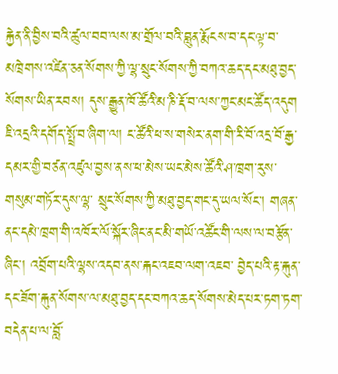རྐྱེན་ནི་བྱིས་བའི་ཚུལ་བབ་ལས་མ་གྲོལ་བའི་བླུན་རྨོངས་བ་དང་ལྟ་བ་ མཁྲེགས་འཛིན་ཅན་སོགས་ཀྱི་ལྷ་སྲུང་སོགས་ཀྱི་བཀའ་ཆད་དང་མཐུ་བྱད་སོགས་ཡིན་རབས། དུས་རྒྱུན་ཁོ་ཚོའི་མ་ཎི་རྡོ་བ་ལས་ཀྱང་མང་ཚོད་འདུག ཇི་འདྲའི་དགོད་སྤྲོ་བ་ཞིག་ལ། ང་ཚོའི་ཕ་ས་གསེར་ནག་གི་རི་བོ་འདྲ་བོ་རྒྱ་ དམར་གྱི་བཙན་འཛུལ་བྱས་ནས་ཕ་མེས་ཡང་མེས་ཚོའི་ཤ་ཁྲག་རུས་གསུམ་གཏོར་དུས་ལྷ་ སྲུང་སོགས་ཀྱི་མཐུ་བྱད་གང་དུ་ཡལ་སོང་། གཞན་ནང་དམེ་ཁྲག་གི་འཁོར་ལོ་སྐོར་ཞིང་ནང་མི་གཡོ་འཚོང་གི་ལས་ལ་བརྩོན་ཞིང་། འབྲོག་པའི་ལྷས་འདབ་ནས་རྐང་འཇབ་ལག་འཇབ་ བྱེད་པའི་རྟ་རྐུན་དང་ཟོག་རྐུན་སོགས་ལ་མཐུ་བྱད་དང་བཀའ་ཆད་སོགས་མེད་པར་ཏག་ཏག་ བདེན་པ་ལ་བློ་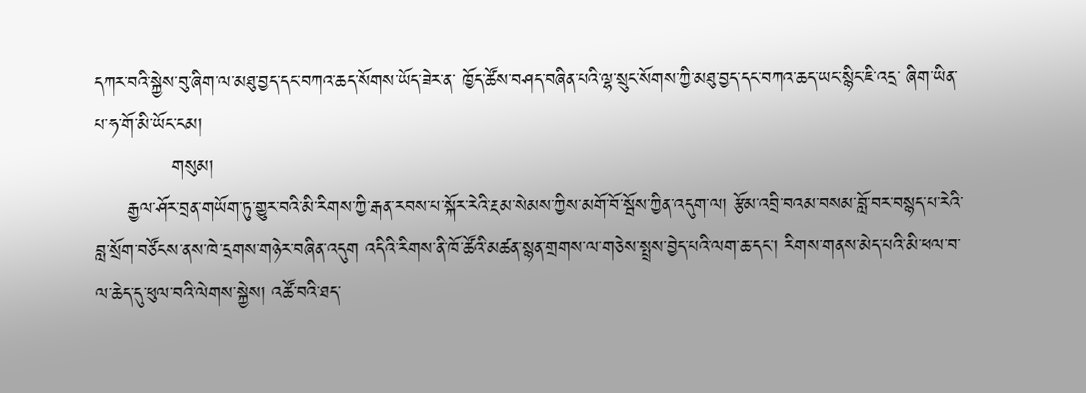དཀར་བའི་སྐྱེས་བུ་ཞིག་ལ་མཐུ་བྱད་དང་བཀའ་ཆད་སོགས་ཡོད་ཟེར་ན་ ཁྱོད་ཚོས་བཤད་བཞིན་པའི་ལྷ་སྲུང་སོགས་ཀྱི་མཐུ་བྱད་དང་བཀའ་ཆད་ཡང་སྙིང་ཇི་འདྲ་ ཞིག་ཡིན་པ་ཧ་གོ་མི་ཡོང་ངམ།
            གསུམ།
     རྒྱལ་ཤོར་བྲན་གཡོག་ཏུ་གྱུར་བའི་མི་རིགས་ཀྱི་རྒན་རབས་པ་སྐོར་རེའི་རྔམ་སེམས་ཀྱིས་མགོ་བོ་སྦོས་ཀྱིན་འདུག་ལ། རྩོམ་འབྲི་བའམ་བསམ་བློ་བར་བསྙད་པ་རེའི་བླ་སྲོག་བཙོངས་ནས་ཁེ་དྲགས་གཉེར་བཞིན་འདུག འདིའི་རིགས་ནི་ཁོ་ཚོའི་མཚན་སྙན་གྲགས་ལ་གཅེས་སྤྲས་བྱེད་པའི་ལག་ཆ་དང་། རིགས་གནས་མེད་པའི་མི་ཕལ་བ་ལ་ཆེད་དུ་ཕུལ་བའི་ལེགས་སྐྱེས། འཚོ་བའི་ཐད་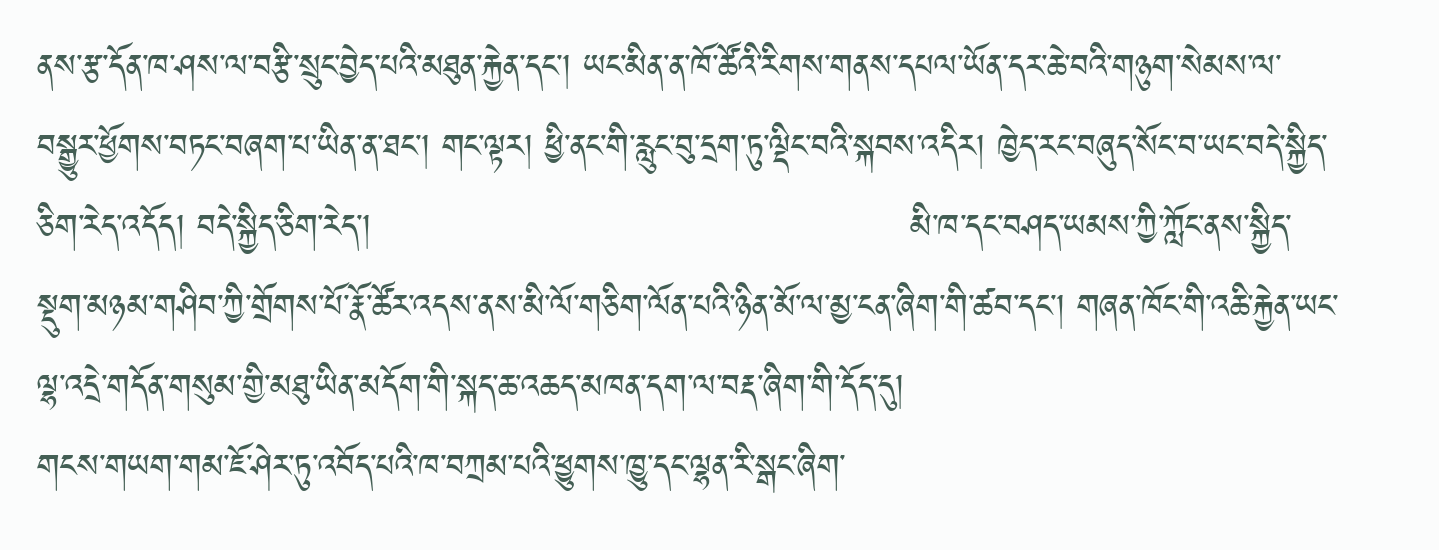ནས་རྩ་དོན་ཁ་ཤས་ལ་བརྩི་སྲུང་བྱེད་པའི་མཐུན་རྐྱེན་དང་། ཡང་མིན་ན་ཁོ་ཚོའི་རིགས་གནས་དཔལ་ཡོན་དར་ཆེ་བའི་གཉུག་སེམས་ལ་བསྒྱུར་ཕྱོགས་བཏང་བཞག་པ་ཡིན་ན་ཐང་། གང་ལྟར། ཕྱི་ནང་གི་རླུང་བུ་དྲག་ཏུ་ལྡིང་བའི་སྐབས་འདིར། ཁྱེད་རང་བཞུད་སོང་བ་ཡང་བདེ་སྐྱིད་ཅིག་རེད་འདོད། བདེ་སྐྱིད་ཅིག་རེད་།                                              མི་ཁ་དང་བཤད་ཡམས་ཀྱི་ཀློང་ནས་སྐྱིད་སྡུག་མཉམ་གཤིབ་ཀྱི་གྲོགས་པོ་རྣོ་ཚོར་འདས་ནས་མི་ལོ་གཅིག་ལོན་པའི་ཉིན་མོ་ལ་མྱ་ངན་ཞིག་གི་ཚབ་དང་། གཞན་ཁོང་གི་འཆི་རྐྱེན་ཡང་ལྷ་འདྲེ་གདོན་གསུམ་གྱི་མཐུ་ཡིན་མདོག་གི་སྐད་ཆ་འཆད་མཁན་དག་ལ་བརྡ་ཞིག་གི་དོད་དུ།
གངས་གཡག་གམ་ཇོ་ཤེར་ཏུ་འབོད་པའི་ཁ་བཀྲམ་པའི་ཕྱུགས་ཁྱུ་དང་ལྷན་རི་སྒང་ཞིག་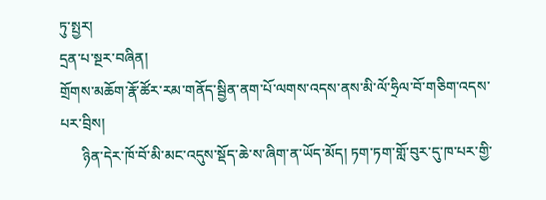ཏུ་སྤྱར།
དྲན་པ་སྔར་བཞིན།
གྲོགས་མཆོག་རྣོ་ཚོར་རམ་གནོད་སྦྱིན་ནག་པོ་ལགས་འདས་ནས་མི་ལོ་ཧྲིལ་བོ་གཅིག་འདས་པར་བྲིས།
      ཉིན་དེར་ཁོ་བོ་མི་མང་འདུས་སྡོད་ཆེ་ས་ཞིག་ན་ཡོད་མོད། ཏག་ཏག་གློ་བུར་དུ་ཁ་པར་གྱི་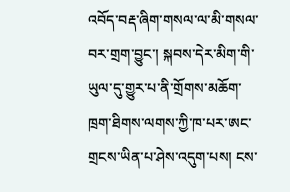འབོད་བརྡ་ཞིག་གསལ་ལ་མི་གསལ་བར་གྲག་བྱུང་། སྐབས་དེར་མིག་གི་ཡུལ་དུ་གྱུར་པ་ནི་གྲོགས་མཆོག་ཁྲག་ཐིགས་ལགས་ཀྱི་ཁ་པར་ཨང་གྲངས་ཡིན་པ་ཤེས་འདུག་པས། ངས་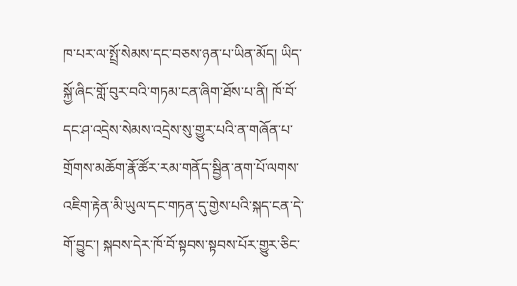ཁ་པར་ལ་སྤྲོ་སེམས་དང་བཅས་ཉན་པ་ཡིན་མོད། ཡིད་སྐྱོ་ཞིང་གློ་བུར་བའི་གཏམ་ངན་ཞིག་ཐོས་པ་ནི། ཁོ་བོ་དང་ཤ་འདྲེས་སེམས་འདྲེས་སུ་གྱུར་པའི་ན་གཞོན་པ་གྲོགས་མཆོག་རྣོ་ཚོར་རམ་གནོད་སྦྱིན་ནག་པོ་ལགས་འཇིག་རྟེན་མི་ཡུལ་དང་གཏན་དུ་གྱེས་པའི་སྐད་ངན་དེ་གོ་བྱུང་། སྐབས་དེར་ཁོ་བོ་སྟབས་སྟབས་པོར་གྱུར་ཅིང་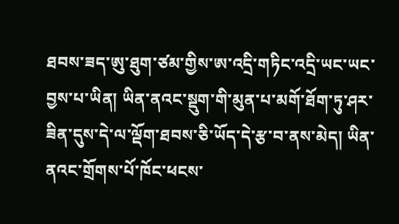ཐབས་ཟད་ཨུ་ཐུག་ཙམ་གྱིས་ཨ་འདྲི་གཏིང་འདྲི་ཡང་ཡང་བྱས་པ་ཡིན། ཡིན་ནའང་སྡུག་གི་མུན་པ་མགོ་ཐོག་ཏུ་ཤར་ཟིན་དུས་དེ་ལ་ལྡོག་ཐབས་ཅི་ཡོད་དེ་རྩ་བ་ནས་མེད། ཡིན་ནའང་གྲོགས་པོ་ཁོང་ཕངས་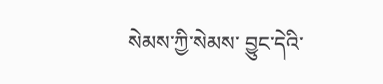སེམས་ཀྱི་སེམས་ བྱུང་དེའི་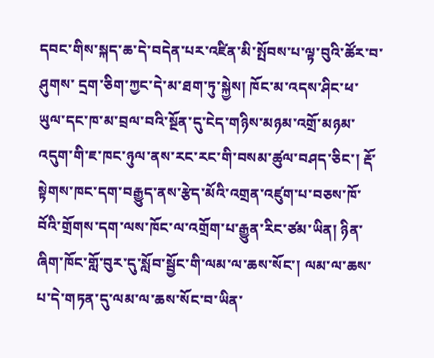དབང་གིས་སྐད་ཆ་དེ་བདེན་པར་འཛིན་མི་སྤོབས་པ་ལྟ་བུའི་ཚོར་བ་ཤུགས་ དྲག་ཅིག་ཀྱང་དེ་མ་ཐག་ཏུ་སྐྱེས། ཁོང་མ་འདས་ཤིང་ཕ་ཡུལ་དང་ཁ་མ་བྲལ་བའི་སྔོན་དུ་ངེད་གཉིས་མཉམ་འགྲོ་མཉམ་འདུག་གི་ཇ་ཁང་ཉུལ་ནས་རང་རང་གི་བསམ་ཚུལ་བཤད་ཅིང་། རྡོ་སྟེགས་ཁང་དག་བརྒྱུད་ནས་རྩེད་མོའི་འགྲན་འཛུག་པ་བཅས་ཁོ་བོའི་གྲོགས་དག་ལས་ཁོང་ལ་འགྲོག་པ་རྒྱུན་རིང་ཙམ་ཡིན། ཉིན་ཞིག་ཁོང་གློ་བུར་དུ་སློབ་སྦྱོང་གི་ལམ་ལ་ཆས་སོང་། ལམ་ལ་ཆས་པ་དེ་གཏན་དུ་ལམ་ལ་ཆས་སོང་བ་ཡིན་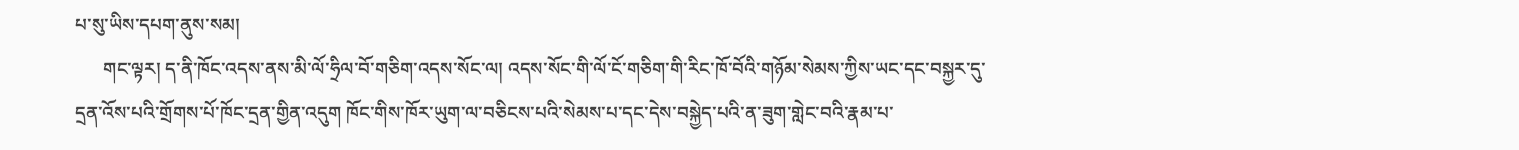པ་སུ་ཡིས་དཔག་ནུས་སམ།
      གང་ལྟར། ད་ནི་ཁོང་འདས་ནས་མི་ལོ་ཧྲིལ་བོ་གཅིག་འདས་སོང་ལ། འདས་སོང་གི་ལོ་ངོ་གཅིག་གི་རིང་ཁོ་བོའི་གཉོམ་སེམས་ཀྱིས་ཡང་དང་བསྐྱར་དུ་དྲན་འོས་པའི་གྲོགས་པོ་ཁོང་དྲན་གྱིན་འདུག ཁོང་གིས་ཁོར་ཡུག་ལ་བཅིངས་པའི་སེམས་པ་དང་དེས་བསྐྱེད་པའི་ན་ཟུག་གླེང་བའི་རྣམ་པ་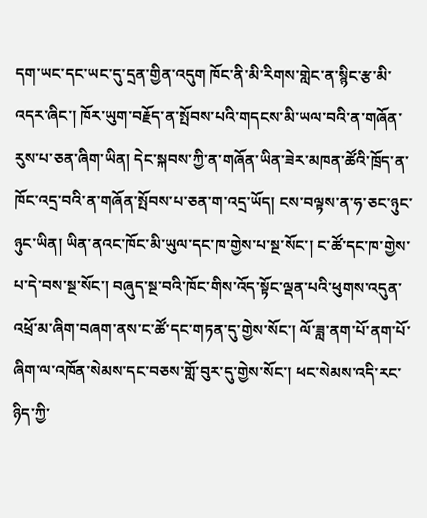དག་ཡང་དང་ཡང་དུ་དྲན་གྱིན་འདུག ཁོང་ནི་མི་རིགས་གླེང་ན་སྙིང་རྩ་མི་འདར་ཞིང་། ཁོར་ཡུག་བརྗོད་ན་སྤོབས་པའི་གདངས་མི་ཡལ་བའི་ན་གཞོན་རུས་པ་ཅན་ཞིག་ཡིན། དེང་སྐབས་ཀྱི་ན་གཞོན་ཡིན་ཟེར་མཁན་ཚོའི་ཁྲོད་ན་ཁོང་འདྲ་བའི་ན་གཞོན་སྤོབས་པ་ཅན་ག་འདྲ་ཡོད། ངས་བལྟས་ན་ཧ་ཅང་ཉུང་ཉུང་ཡིན། ཡིན་ནའང་ཁོང་མི་ཡུལ་དང་ཁ་གྱེས་པ་སྔ་སོང་། ང་ཚོ་དང་ཁ་གྱེས་པ་དེ་བས་སྔ་སོང་། བཞུད་སྔ་བའི་ཁོང་གིས་འོད་སྟོང་ལྡན་པའི་ཕུགས་འདུན་འཕྲོ་མ་ཞིག་བཞག་ནས་ང་ཚོ་དང་གཏན་དུ་གྱེས་སོང་། ལོ་ཟླ་ནག་པོ་ནག་པོ་ཞིག་ལ་འཁོན་སེམས་དང་བཅས་གློ་བུར་དུ་གྱེས་སོང་། ཕང་སེམས་འདི་རང་ཉིད་ཀྱི་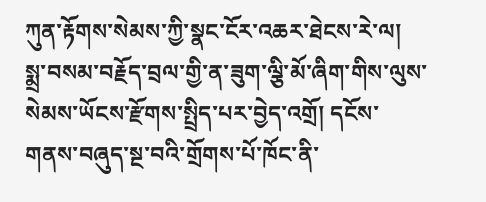ཀུན་རྟོགས་སེམས་ཀྱི་སྣང་ངོར་འཆར་ཐེངས་རེ་ལ། སྨྲ་བསམ་བརྗོད་བྲལ་གྱི་ན་ཟུག་ལྕི་མོ་ཞིག་གིས་ལུས་སེམས་ཡོངས་རྫོགས་སྤྲིད་པར་བྱེད་འགྲོ། དངོས་གནས་བཞུད་སྔ་བའི་གྲོགས་པོ་ཁོང་ནི་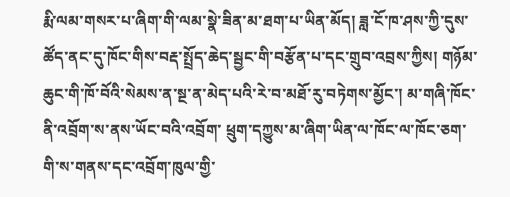རྨི་ལམ་གསར་པ་ཞིག་གི་ལམ་སྣེ་ཟིན་མ་ཐག་པ་ཡིན་མོད། ཟླ་ངོ་ཁ་ཤས་ཀྱི་དུས་ཚོད་ནང་དུ་ཁོང་གིས་བརྡ་སྤྲོད་ཆེད་སྦྱང་གི་བརྩོན་པ་དང་གྲུབ་འབྲས་ཀྱིས། གཉོམ་ཆུང་གི་ཁོ་བོའི་སེམས་ན་སྔ་ན་མེད་པའི་རེ་བ་མཐོ་རུ་བཏེགས་མྱོང་། མ་གཞི་ཁོང་ནི་འབྲོག་ས་ནས་ཡོང་བའི་འབྲོག་ ཕྲུག་དཀྱུས་མ་ཞིག་ཡིན་ལ་ཁོང་ལ་ཁོང་ཅག་གི་ས་གནས་དང་འབྲོག་ཁུལ་གྱི་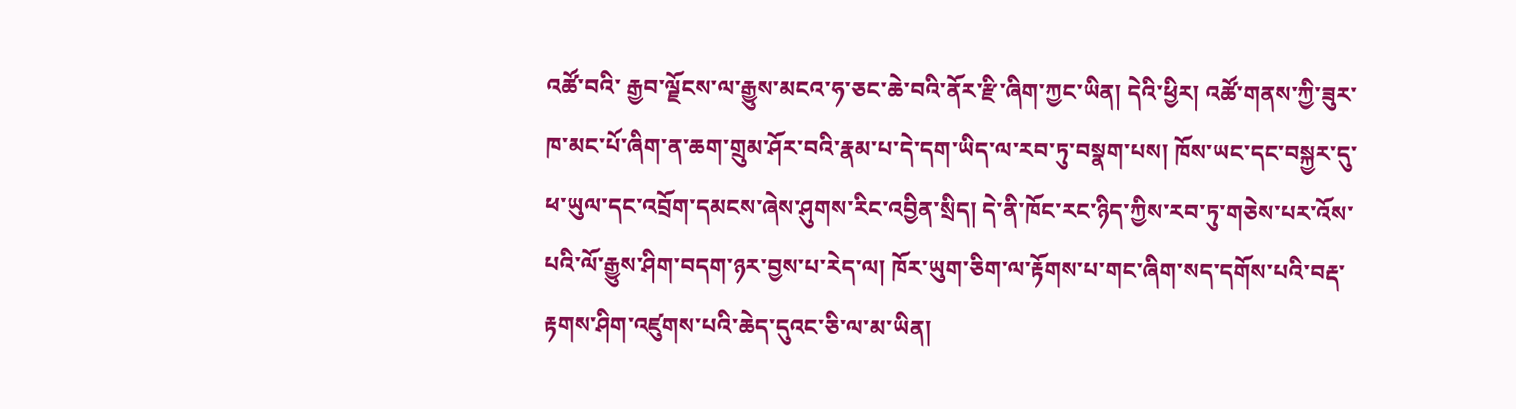འཚོ་བའི་ རྒྱབ་ལྗོངས་ལ་རྒྱུས་མངའ་ཧ་ཅང་ཆེ་བའི་ནོར་རྫི་ཞིག་ཀྱང་ཡིན། དེའི་ཕྱིར། འཚོ་གནས་ཀྱི་ཟུར་ཁ་མང་པོ་ཞིག་ན་ཆག་གྲུམ་ཤོར་བའི་རྣམ་པ་དེ་དག་ཡིད་ལ་རབ་ཏུ་བསྣག་པས། ཁོས་ཡང་དང་བསྐྱར་དུ་ཕ་ཡུལ་དང་འབྲོག་དམངས་ཞེས་ཤུགས་རིང་འབྱིན་སྲིད། དེ་ནི་ཁོང་རང་ཉིད་ཀྱིས་རབ་ཏུ་གཅེས་པར་འོས་པའི་ལོ་རྒྱུས་ཤིག་བདག་ཉར་བྱས་པ་རེད་ལ། ཁོར་ཡུག་ཅིག་ལ་རྟོགས་པ་གང་ཞིག་སད་དགོས་པའི་བརྡ་རྟགས་ཤིག་འཛུགས་པའི་ཆེད་དུའང་ཅི་ལ་མ་ཡིན།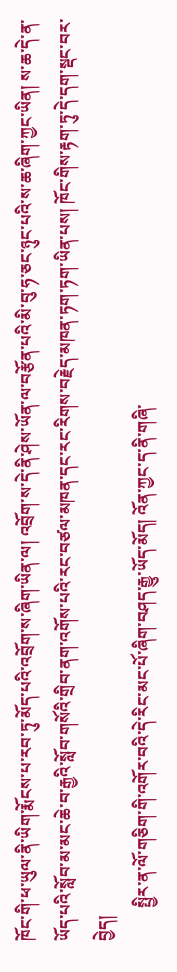ཁོང་གི་ཕ་ཡུལ་ནི་ཡིག་རྨོངས་པ་རབ་ཏུ་མོད་པའི་འབྲོག་ས་ཞིག་ཡིན་ལ། འབྲོག་ས་དེ་ནི་ཤེས་ཡོན་ལ་བརྩོན་པའི་མི་བུ་ཧ་ཅང་ཉུང་པའི་ས་ཆ་ཞིག་ཀྱང་ཡིན། ས་ཆ་དེ་ན་ཡོད་པའི་སློབ་མ་མང་ཆེ་བ་རྒྱའི་སློབ་གསོའི་གྲིབ་ནག་འགོས་པའི་རང་བཙལ་མཁན་དང་རང་རིགས་བརྗེད་མཁན་ཏག་ཏག་ཡིན་པས། ཁོང་གིས་རྟག་ཏུ་དེ་དག་སྡང་བར་བྱེད།
        སྤྱིར་ན་ལོ་གཅིག་གི་འགོར་བའི་དེ་རིང་མང་པོ་ཞིག་བཤད་རྒྱུ་ཡོད་མོད། འོན་ཀྱང་ད་ནི་གཞི་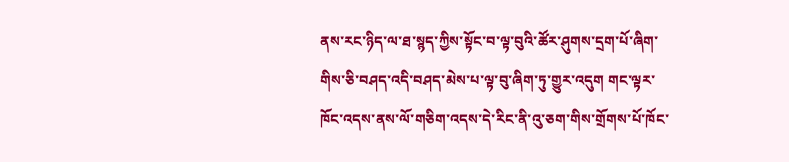ནས་རང་ཉིད་ལ་ཐ་སྙད་ཀྱིས་སྟོང་བ་ལྟ་བུའི་ཚོར་ཤུགས་དྲག་པོ་ཞིག་གིས་ཅི་བཤད་འདི་བཤད་མེས་པ་ལྟ་བུ་ཞིག་ཏུ་གྱུར་འདུག གང་ལྟར་ཁོང་འདས་ནས་ལོ་གཅིག་འདས་དེ་རིང་ནི་འུ་ཅག་གིས་གྲོགས་པོ་ཁོང་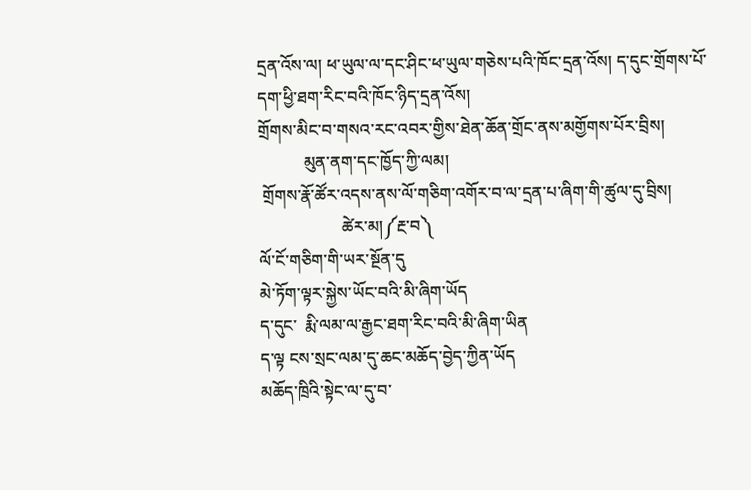དྲན་འོས་ལ། ཕ་ཡུལ་ལ་དང་ཤིང་ཕ་ཡུལ་གཅེས་པའི་ཁོང་དྲན་འོས། ད་དུང་གྲོགས་པོ་དག་ཕྱི་ཐག་རིང་བའི་ཁོང་ཉིད་དྲན་འོས།
གྲོགས་མིང་བ་གསའ་རང་འབར་གྱིས་ཐེན་ཆོན་གྲོང་ནས་མགྱོགས་པོར་བྲིས།
           མུན་ནག་དང་ཁྱོད་ཀྱི་ལམ།
 གྲོགས་རྣོ་ཚོར་འདས་ནས་ལོ་གཅིག་འགོར་བ་ལ་དྲན་པ་ཞིག་གི་ཚུལ་དུ་བྲིས།
                    ཚེར་མ།༼རྔ་བ༽
ལོ་ངོ་གཅིག་གི་ཡར་སྔོན་དུ
མེ་ཏོག་ལྟར་སྐྱེས་ཡོང་བའི་མི་ཞིག་ཡོད
ད་དུང་  རྨི་ལམ་ལ་རྒྱང་ཐག་རིང་བའི་མི་ཞིག་ཡིན
ད་ལྟ ངས་སྲང་ལམ་དུ་ཆང་མཆོད་བྱེད་ཀྱིན་ཡོད
མཆོད་ཁྲིའི་སྟེང་ལ་དུ་བ་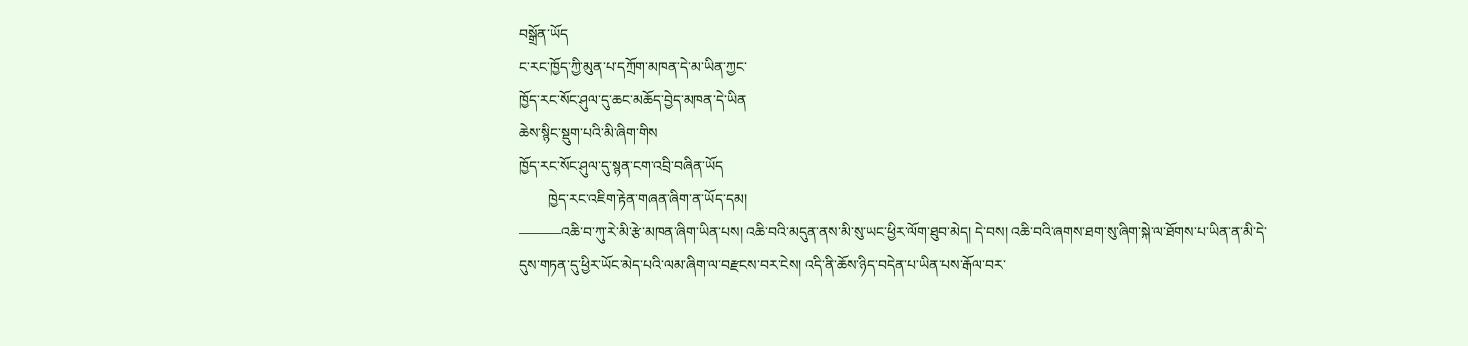བསྒྲོན་ཡོད
ང་རང་ཁྱོད་ཀྱི་མུན་པ་དཀྲོག་མཁན་དེ་མ་ཡིན་ཀྱང་
ཁྱོད་རང་སོང་ཤུལ་དུ་ཆང་མཆོད་བྱེད་མཁན་དེ་ཡིན
ཆེས་སྙིང་སྡུག་པའི་མི་ཞིག་གིས
ཁྱོད་རང་སོང་ཤུལ་དུ་སྙན་ངག་འབྲི་བཞིན་ཡོད
        ཁྱེད་རང་འཇིག་རྟེན་གཞན་ཞིག་ན་ཡོད་དམ།
———འཆི་བ་ཀུ་རེ་མི་རྩེ་མཁན་ཞིག་ཡིན་པས། འཆི་བའི་མདུན་ནས་མི་སུ་ཡང་ཕྱིར་ལོག་ཐུབ་མེད། དེ་བས། འཆི་བའི་ཞགས་ཐག་སུ་ཞིག་སྐེ་ལ་ཐོགས་པ་ཡིན་ན་མི་དེ་དུས་གཏན་དུ་ཕྱིར་ཡོང་མེད་པའི་ལམ་ཞིག་ལ་བརྫངས་བར་ངེས། འདི་ནི་ཆོས་ཉིད་བདེན་པ་ཡིན་པས་རྒོལ་བར་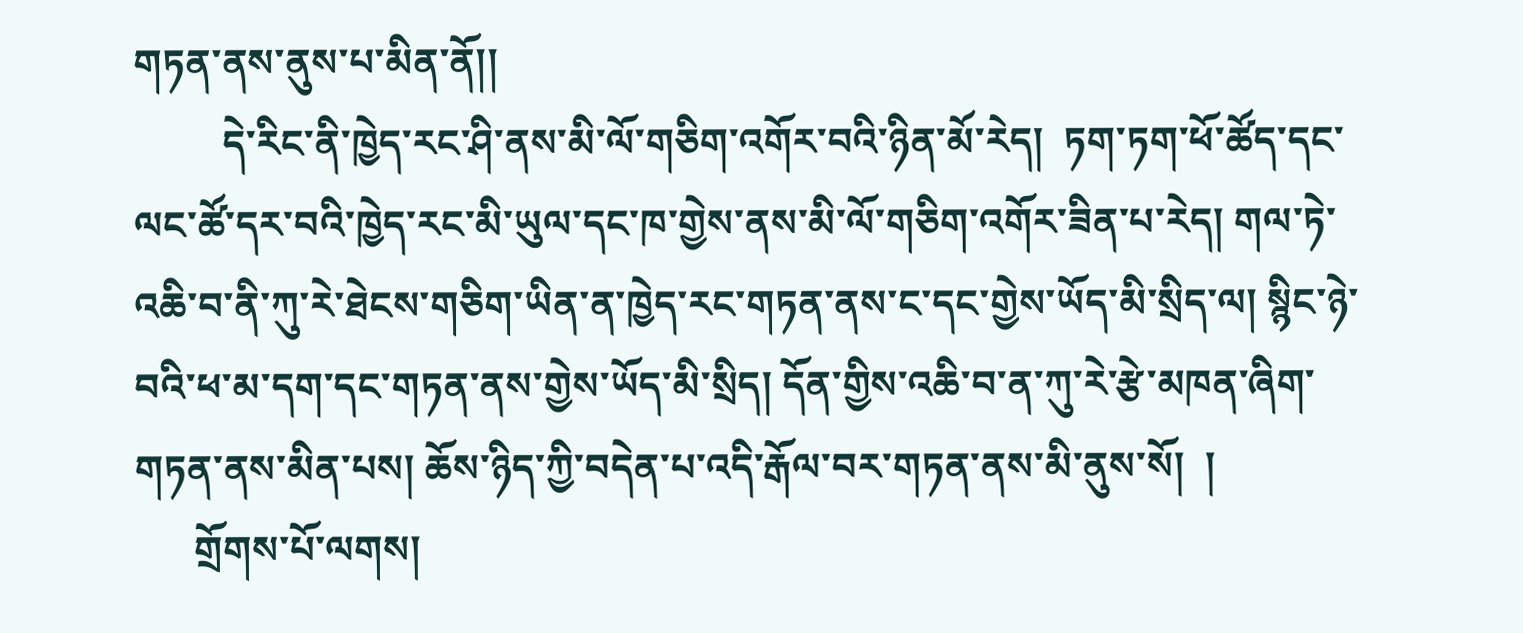གཏན་ནས་ནུས་པ་མིན་ནོ།།
         དེ་རིང་ནི་ཁྱེད་རང་ཤི་ནས་མི་ལོ་གཅིག་འགོར་བའི་ཉིན་མོ་རེད།  ཏག་ཏག་ཕོ་ཚོད་དང་ལང་ཚོ་དར་བའི་ཁྱེད་རང་མི་ཡུལ་དང་ཁ་གྱེས་ནས་མི་ལོ་གཅིག་འགོར་ཟིན་པ་རེད། གལ་ཏེ་འཆི་བ་ནི་ཀུ་རེ་ཐེངས་གཅིག་ཡིན་ན་ཁྱེད་རང་གཏན་ནས་ང་དང་གྱེས་ཡོད་མི་སྲིད་ལ། སྙིང་ཉེ་བའི་ཕ་མ་དག་དང་གཏན་ནས་གྱེས་ཡོད་མི་སྲིད། དོན་གྱིས་འཆི་བ་ན་ཀུ་རེ་རྩེ་མཁན་ཞིག་གཏན་ནས་མིན་པས། ཆོས་ཉིད་ཀྱི་བདེན་པ་འདི་རྒོལ་བར་གཏན་ནས་མི་ནུས་སོ།  །
      གྲོགས་པོ་ལགས།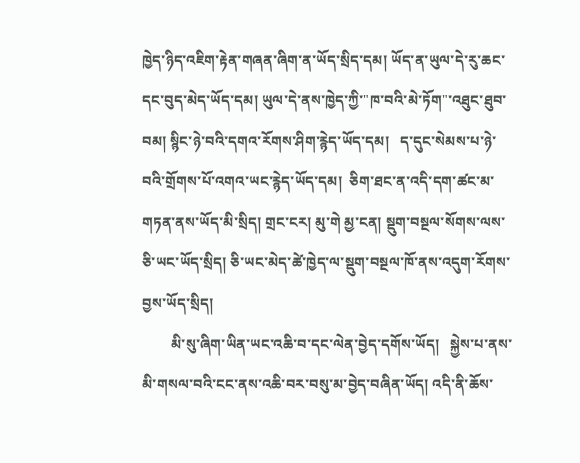ཁྱེད་ཉིད་འཇིག་རྟེན་གཞན་ཞིག་ན་ཡོད་སྲིད་དམ། ཡོད་ན་ཡུལ་དེ་རུ་ཆང་དང་བུད་མེད་ཡོད་དམ། ཡུལ་དེ་ནས་ཁྱེད་ཀྱི་"ཁ་བའི་མེ་ཏོག"་འཐུང་ཐུབ་བམ། སྙིང་ཉེ་བའི་དགའ་རོགས་ཤིག་རྙེད་ཡོད་དམ།   ད་དུང་སེམས་པ་ཉེ་བའི་གྲོགས་པོ་འགའ་ཡང་རྙེད་ཡོད་དམ།  ཅིག་ཐང་ན་འདི་དག་ཚང་མ་གཏན་ནས་ཡོད་མི་སྲིད། གྲང་ངར། མུ་གེ མྱ་ངན། སྡུག་བསྔལ་སོགས་ལས་ཅི་ཡང་ཡོད་སྲིད། ཅི་ཡང་མེད་ཚེ་ཁྱེད་ལ་སྡུག་བསྔལ་ཁོ་ནས་འདུག་རོགས་བྱས་ཡོད་སྲིད།
        མི་སུ་ཞིག་ཡིན་ཡང་འཆི་བ་དང་ལེན་བྱེད་དགོས་ཡོད།   སྐྱེས་པ་ནས་མི་གསལ་བའི་ངང་ནས་འཆི་བར་བསུ་མ་བྱེད་བཞིན་ཡོད། འདི་ནི་ཆོས་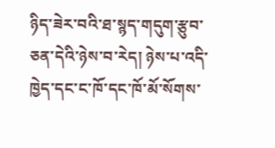ཉིད་ཟེར་བའི་ཐ་སྙད་གདུག་རྩུབ་ཅན་དེའི་ཉེས་བ་རེད། ཉེས་པ་འདི་ཁྱེད་དང་ང་ཁོ་དང་ཁོ་མོ་སོགས་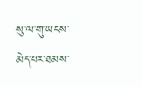སུ་ལ་གུ་ཡངས་མེད་པར་ཐམས་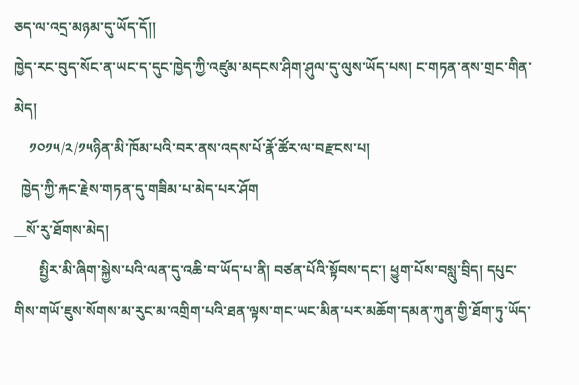ཅད་ལ་འདྲ་མཉམ་དུ་ཡོད་དོ།།
ཁྱེད་རང་བུད་སོང་ན་ཡང་ད་དུང་ཁྱེད་ཀྱི་འཛུམ་མདངས་ཤིག་ཤུལ་དུ་ལུས་ཡོད་པས། ང་གཏན་ནས་གྲང་གིན་མེད།
    ༡༠༡༥/༢/༡༥ཉིན་མི་ཁོམ་པའི་བར་ནས་འདས་པོ་རྣོ་ཚོར་ལ་བརྫངས་པ།
  ཁྱེད་ཀྱི་རྐང་རྗེས་གཏན་དུ་གཟིམ་པ་མེད་པར་ཤོག
__སོ་རུ་ཐོགས་མེད།
       སྤྱིར་མི་ཞིག་སྐྱེས་པའི་ལན་དུ་འཆི་བ་ཡོད་པ་ནི། བཙན་པོའི་སྟོབས་དང་། ཕྱུག་པོས་བསླུ་བྲིད། དཔུང་གིས་གཡོ་ཇུས་སོགས་མ་རུང་མ་འགྲིག་པའི་ཐན་ལྟས་གང་ཡང་མིན་པར་མཆོག་དམན་ཀུན་གྱི་ཐོག་ཏུ་ཡོད་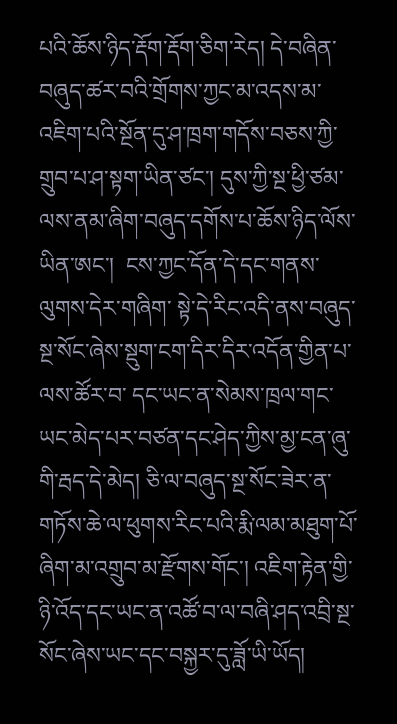པའི་ཆོས་ཉིད་རྡོག་རྡོག་ཅིག་རེད། དེ་བཞིན་བཞུད་ཚར་བའི་གྲོགས་ཀྱང་མ་འདས་མ་འཇིག་པའི་སྔོན་དུ་ཤ་ཁྲག་གདོས་བཅས་ཀྱི་གྲུབ་པ་ཤ་སྟག་ཡིན་ཙང་། དུས་ཀྱི་སྔ་ཕྱི་ཙམ་ལས་ནམ་ཞིག་བཞུད་དགོས་པ་ཆོས་ཉིད་ལོས་ཡིན་ཨང་།  ངས་ཀྱང་དོན་དེ་དང་གནས་ལུགས་དེར་གཞིག་ སྟེ་དེ་རིང་འདི་ནས་བཞུད་སྔ་སོང་ཞེས་སྡུག་ངག་དིར་དིར་འདོན་གྱིན་པ་ལས་ཚོར་བ་ དང་ཡང་ན་སེམས་ཁྲལ་གང་ཡང་མེད་པར་བཙན་དང་ཤེད་ཀྱིས་མྱ་ངན་ཞུ་གི་རྦད་དེ་མེད། ཅི་ལ་བཞུད་སྔ་སོང་ཟེར་ན་གཏོས་ཆེ་ལ་ཕུགས་རིང་པའི་རྨི་ལམ་མཐུག་པོ་ཞིག་མ་འགྲུབ་མ་རྫོགས་གོང་། འཇིག་རྟེན་གྱི་ཉི་འོད་དང་ཡང་ན་འཚོ་བ་ལ་བཞི་ཤད་འབྲི་སྔ་སོང་ཞེས་ཡང་དང་བསྐྱར་དུ་ཟློ་ཡི་ཡོད།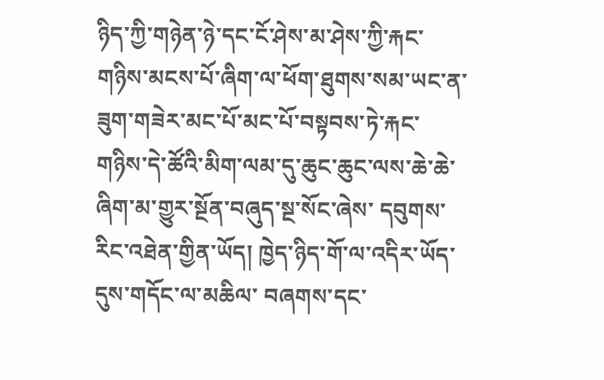ཉིད་ཀྱི་གཉེན་ཉེ་དང་ངོ་ཤེས་མ་ཤེས་ཀྱི་རྐང་ གཉིས་མངས་པོ་ཞིག་ལ་ཕོག་ཐུགས་སམ་ཡང་ན་ཟུག་གཟེར་མང་པོ་མང་པོ་བསྟབས་ཏེ་རྐང་ གཉིས་དེ་ཚོའི་མིག་ལམ་དུ་ཆུང་ཆུང་ལས་ཆེ་ཆེ་ཞིག་མ་གྱུར་སྔོན་བཞུད་སྔ་སོང་ཞེས་ དབུགས་རིང་འཐེན་གྱིན་ཡོད། ཁྱེད་ཉིད་གོ་ལ་འདིར་ཡོད་དུས་གདོང་ལ་མཆིལ་ བཞགས་དང་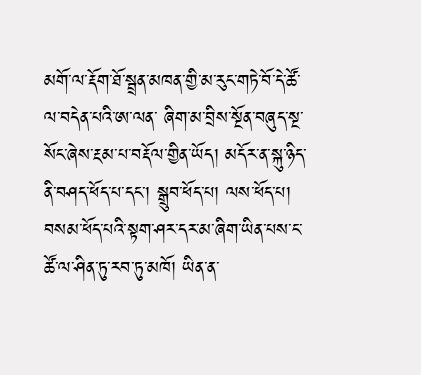མགོ་ལ་རྡོག་ཐོ་སྦྲན་མཁན་གྱི་མ་རུང་གཏེ་བོ་དེ་ཚོ་ལ་བདེན་པའི་ཨ་ལན་ ཞིག་མ་བྲིས་སྔོན་བཞུད་སྔ་སོང་ཞེས་རྔམ་པ་བརྡོལ་གྱིན་ཡོད། མདོར་ན་སྐུ་ཉིད་ནི་བཤད་ཕོད་པ་དང་། སྒྲུབ་ཕོད་པ། ལས་ཕོད་པ། བསམ་ཕོད་པའི་སྟག་ཤར་དར་མ་ཞིག་ཡིན་པས་ང་ཚོ་ལ་ཤིན་ཏུ་རབ་ཏུ་མཁོ། ཡིན་ན་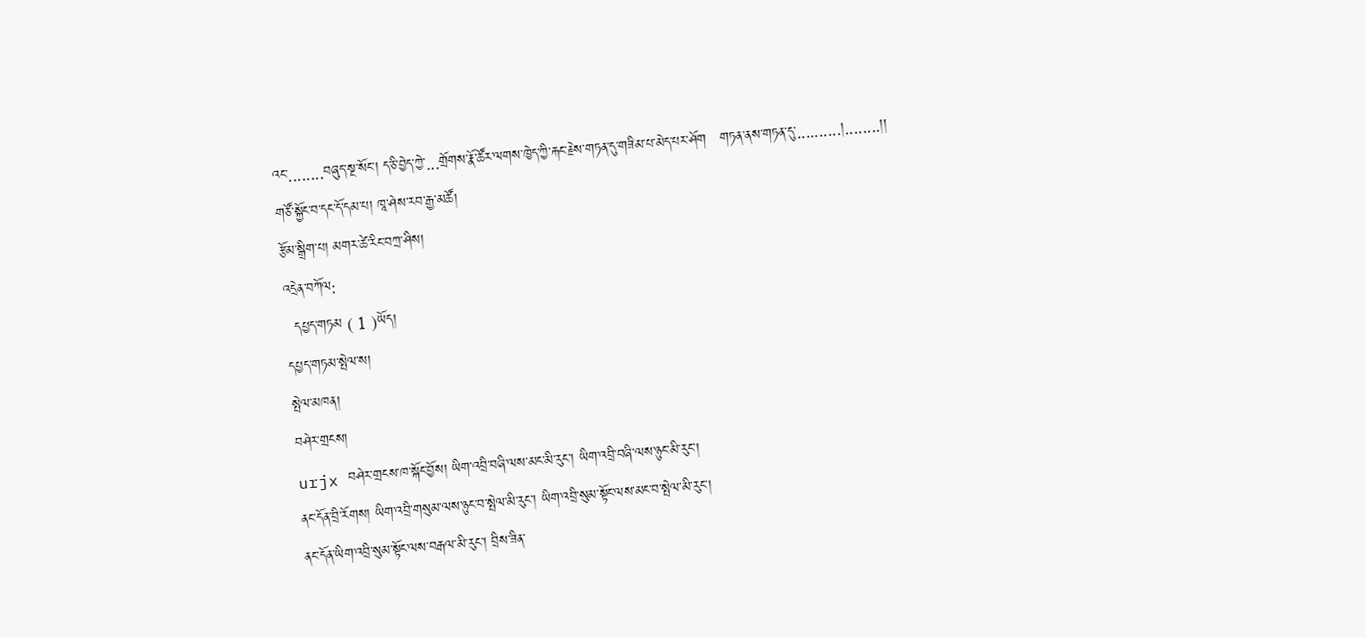འང་........བཞུད་སྔ་སོང་། ད་ཅི་བྱེད་ཀྱེ་...གྲོགས་རྣོ་ཚོར་ལགས་ཁྱེད་ཀྱི་རྐང་རྗེས་གཏན་དུ་གཟིམ་པ་མེད་པར་ཤོག   གཏན་ནས་གཏན་དུ་..........།........།།
གཙོ་སྐྱོང་བ་དང་དོ་དམ་པ། ཁཱ་ཤེས་རབ་རྒྱ་མཚོ།
རྩོམ་སྒྲིག་པ། མགར་ཚེ་རིང་བཀྲ་ཤིས།
འདྲེན་བཀོལ:
  དཔྱད་གཏམ ( 1 )ཡོད།
དཔྱད་གཏམ་སྤེལ་ས།
སྤེལ་མཁན།
བཤེར་གྲངས།
urjx བཤེར་གྲངས་ཁ་སྐོང་བྱོས། ཡིག་འབྲི་བཞི་ལས་མང་མི་རུང་། ཡིག་འབྲི་བཞི་ལས་ཉུང་མི་རུང་།
ནང་དོན་བྲི་རོགས། ཡིག་འབྲི་གསུམ་ལས་ཉུང་བ་སྤེལ་མི་རུང་། ཡིག་འབྲི་སུམ་སྟོང་ལས་མང་བ་སྤེལ་མི་རུང་།
ནང་དོན་ཡིག་འབྲི་སུམ་སྟོང་ལས་བརྒལ་མི་རུང་། བྲིས་ཟིན་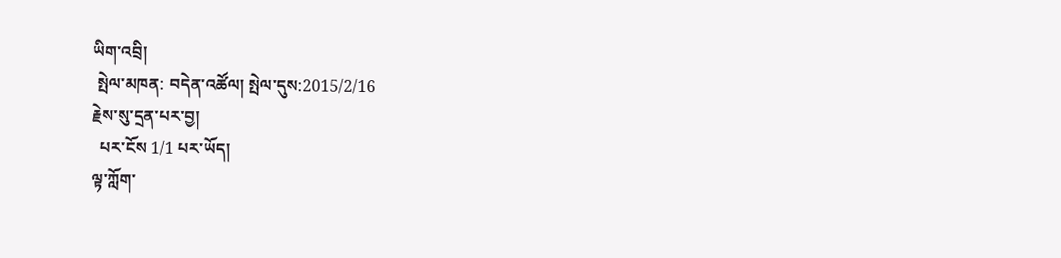ཡིག་འབྲི།
 སྤེལ་མཁན: བདེན་འཚོལ། སྤེལ་དུས:2015/2/16
རྗེས་སུ་དྲན་པར་བྱ།
  པར་ངོས 1/1 པར་ཡོད།
ལྟ་ཀློག་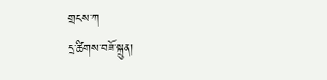གྲངས་ཀ
དྲ་ཚིགས་བཟོ་སྐྲུན།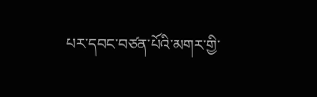པར་དབང་བཙན་པོའི་མགར་གྱི་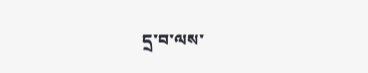དྲ་བ་ལས་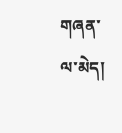གཞན་ལ་མེད།